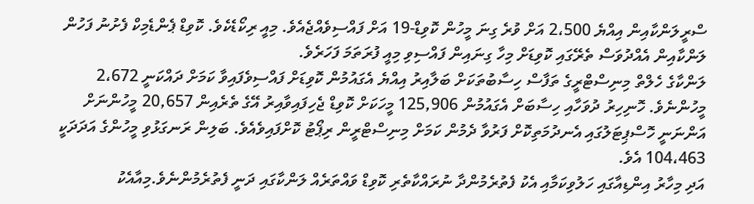ސްރީލަންކާއިން އިއްޔެ 2،500 އަށް ވުރެ ގިނަ މީހުން ކޮވިޑް-19 އަށް ފައްސިވެއްޖެއެވެ. މިއީ ރިކޯޑެކެވެ. ކޮވިޑް ޕެންޑެމިކް ފެށުނު ފަހުން ލަންކާއިން އެއްދުވަސް ތެރޭގައި ކޮވިޑަށް މިހާ ގިނައިން ފައްސިވި މިއީ ފުރަތަމަ ފަހަރެވެ.
ލަންކާގެ ހެލްތް މިނިސްޓްރީގެ ތަފާސް ހިސާބުތަކަށް ބަލާއިރު އިއްޔެ އެގައުމުން ކޮވިޑަށް ފައްސިވެފައިވާ ކަމަށް ދައްކަނީ 2،672 މީހުންނެވެ. ހޮނިހިރު ދުވަހާއި ހިސާބަށް އެގައުމުން 125,906 މީހަކަށް ކޮވިޑް ޖެހިފައިވާއިރު އޭގެ ތެރެއިން 20,657 މީހުންނަށް އަންނަނީ ހޮސްޕިޓަލުގައި އެނދުމަތިކޮށް ފަރުވާ ދެމުން ކަމަށް މިނިސްޓްރީން ރިޕޯޓު ކޮށްފައިވެއެވެ. ބަލިން ރަނގަޅުވި މީހުންގެ އަދަދަކީ 104،463 އެވެ.
އަދި މިހާރު އިންޑިއާގައި ހަލުވިކަމާއި އެކު ފެތުރެމުންދާ ނުރައްކާތެރި ކޮވިޑް ވައްތަރެއް ލަންކާގައި ދަނީ ފެތުރެމުންނެވެ.މިއާއެކު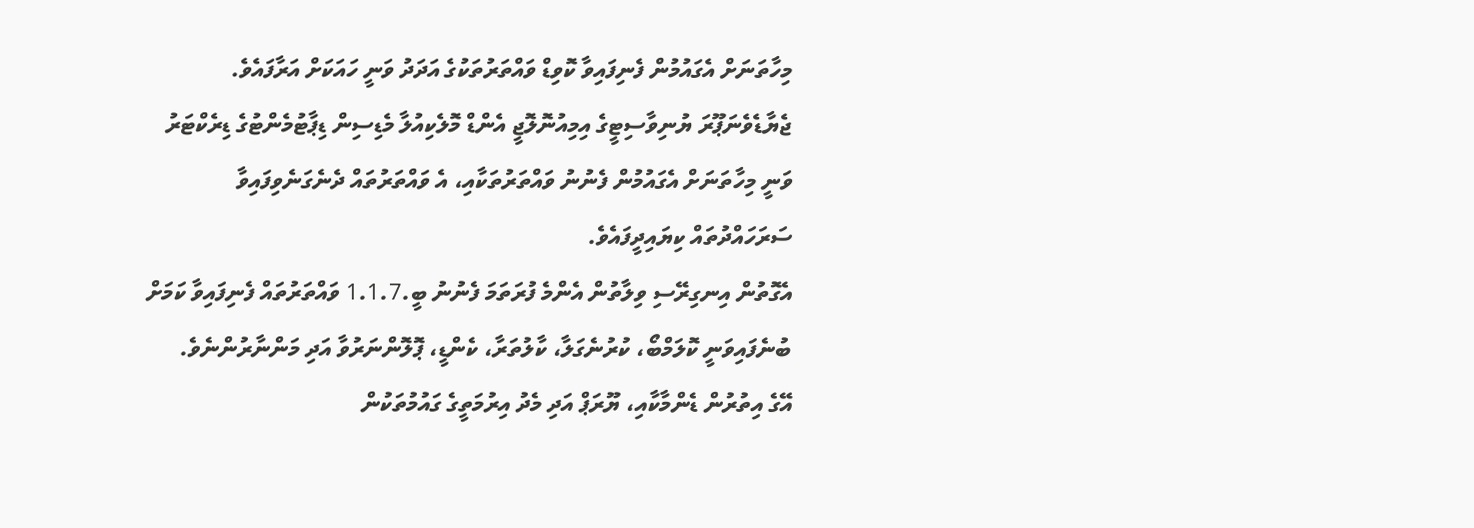މިހާތަނަށް އެގައުމުން ފެނިފައިވާ ކޮވިޑް ވައްތަރުތަކުގެ އަދަދު ވަނީ ހައަކަށް އަރާފައެވެ. ޖެޔާޑެވެނަޕޫރަ ޔުނިވާސިޓީގެ އިމިއުނޮލޮޖީ އެންޑް މޮލެކިއުލާ މެޑިސިން ޑިޕާޓުމެންޓުގެ ޑިރެކްޓަރު ވަނީ މިހާތަނަށް އެގައުމުން ފެނުނު ވައްތަރުތަކާއި، އެ ވައްތަރުތައް ދެނެގަނެވިފައިވާ ސަރަހައްދުތައް ކިޔައިދީފައެވެ.
އެގޮތުން އިނގިރޭސި ވިލާތުން އެންމެ ފުރަތަމަ ފެނުނު ބީ.1.1.7 ވައްތަރުތައް ފެނިފައިވާ ކަމަށް ބުނެފައިވަނީ ކޮލަމްބޯ، ކުރުނެގަލާ، ކާލުތަރާ، ކެންޑީ، ޕޮލޮންނަރުވާ އަދި މަންނާރުންނެވެ.
އޭގެ އިތުރުން ޑެންމާކާއި، ޔޫރަޕް އަދި މެދު އިރުމަތީގެ ގައުމުތަކުން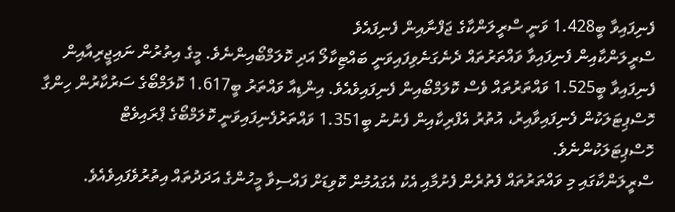ފެނިފައިވާ ބީ1.428 ވަނީ ސްރީލަންކާގެ ޖަފްނާއިން ފެނިފައެވެ
ސްރީލަންކާއިން ފެނިފައިވާ ވައްތަރުތައް ދެނެގަނެވިފައިވަނީ ބައްޓިކާލޯ އަދި ކޮލަމްބޯއިންނެވެ. މީގެ އިތުރުން ނައިޖީރިއާއިން ފެނިފައިވާ ބީ1.525 ވައްތަރުތައް ވެސް ކޮލަމްބޯއިން ފެނިފައިވެއެވެ. އިންޑިއާ ވައްތަރު ބީ1.617 ކޮލަމްބޯގެ ސަރުކާރުން ހިންގާ ހޮސްޕިޓަލަކުން ފެނިފައިވާއިރު، އުތުރު އެފްރިކާއިން ފެނުނު ބީ1.351 ވައްތަރުފެނިފައިވަނީ ކޮލަމްބޯގެ ޕްރައިވެޓް ހޮސްޕިޓަލަކުންނެވެ.
ސްރީލަންކާގައި މި ވައްތަރުތައް ފެތުރެން ފެށުމާއި އެކު އެގައުމުން ކޮވިޑަށް ފައްސިވާ މީހުންގެ އަދަދުތައް އިތުރުވެފައިވެއެވެ.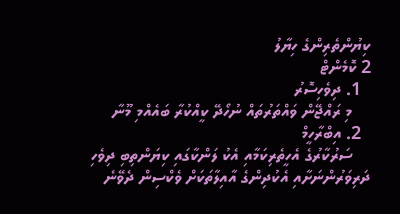ކިޔުންތެރިންގެ ހިޔާލު
2 ކޮމެންޓް
  1. ދިވެހިސޮރު
    މި ރައްޖޭން ވައްތަރުތައް ނުހޯދޭ ކީއްކުރާ ބައެއްމި މޫނާ
  2. އިބްރާހީމް
    ސަރުކާރުގެ އެހީތެރިކަމާއި އެކު ލަންކާގައި ކިޔަންތިބި ދިވެހި ދަރިވަރުންނަށާއި އެކުދިންގެ އާއިލާތަކަށް ވެކްސިން ދެވޭނެ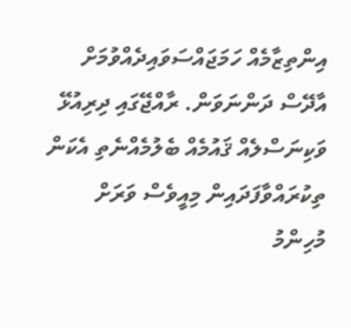އިންތިޒާމެއް ހަމަޖައްސަވައިދެއްވުމަށް އާދޭސް ދަންނަވަން. ރާއްޖޭގައި ދިރިއުޅޭ ވަކިނަސްލެއް ޤައުމެއް ބެލުމެއްނެތި އެކަން ތިކުރައްވާފަދައިން މިއީވެސް ވަރަށް މުހިންމު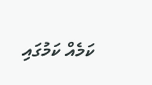ކަމެއް ކަމުގައި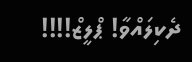ދެކިލައްވާ! ޕްލީޒް!!!!